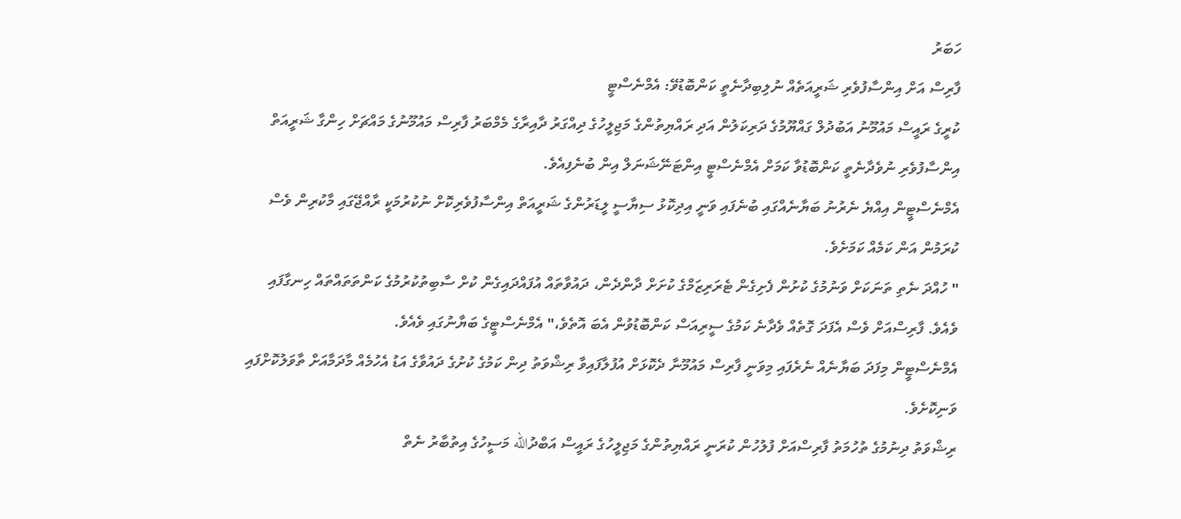ހަބަރު
ފާރިސް އަށް އިންސާފުވެރި ޝަރީއަތެއް ނުލިބިދާނެތީ ކަންބޮޑުވޭ: އެމްނެސްޓީ
ކުރީގެ ރައީސް މައުމޫނު އަބުދުލް ގައްޔޫމުގެ ދަރިކަލުން އަދި ރައްޔިތުންގެ މަޖިލީހުގެ ދިއްގަރު ދާއިރާގެ މެމްބަރު ފާރިސް މައުމޫނުގެ މައްޗަށް ހިންގާ ޝަރީއަތް އިންސާފުވެރި ނުވެދާނެތީ ކަންބޮޑުވާ ކަމަށް އެމްނެސްޓީ އިންޓަނޭޝަނަލް އިން ބުނެފިއެވެ.
އެމްނެސްޓީން އިއްޔެ ނެރުނު ބަޔާނެއްގައި ބުނެފައި ވަނީ އިދިކޮޅު ސިޔާސީ ލީޑަރުންގެ ޝަރީއަތް އިންސާފުވެރިކޮށް ނުކުރުމަކީ ރާއްޖޭގައި މާކުރިން ވެސް ކުރަމުން އަން ކަމެއް ކަމަށެވެ.
" ހުއްދަ ނެތި ތަނަކަށް ވަނުމުގެ ކުށުން ފެށިގެން ޓެރަރިޒަމްގެ ކުށަށް ދާންދެން، ދައުވާތައް އުފައްދައިގެން ކުށް ސާބިތުކުރުމުގެ ކަންތަތައްތައް ހިނގާފައި ވެއެވެ. ފާރިސްއަށް ވެސް އެފަދަ ގޮތެއް ވެދާނެ ކަމުގެ ސީރިއަސް ކަންބޮޑުވުން އެބަ އޮތެވެ،" އެމްނެސްޓީގެ ބަޔާނުގައި ވެއެވެ.
އެމްނެސްޓީން މިފަދަ ބަޔާނެއް ނެރެފައި މިވަނީ ފާރިސް މައުމޫނާ ދެކޮޅަށް އުފުލާފައިވާ ރިޝްވަތު ދިން ކަމުގެ ކުށުގެ ދައުވާގެ އަޑު އެހުމެއް މާދަމާއަށް ތާވަލުކޮށްފައި ވަނިކޮށެވެ.
ރިޝްވަތު ދިނުމުގެ ތުހުމަތު ފާރިސްއަށް ފުލުހުން ކުރަނީ ރައްޔިތުންގެ މަޖިލީހުގެ ރައީސް އަބްދުالله މަސީހުގެ އިތުބާރު ނެތް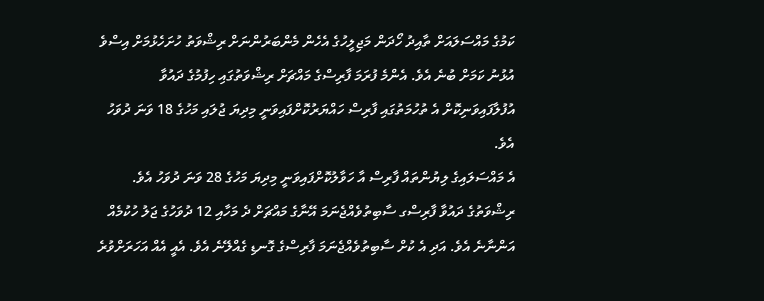ކަމުގެ މައްސަލައަށް ތާއިދު ހޯދަން މަޖިލީހުގެ އެހެން މެންބަރުންނަށް ރިޝްވަތު ހުށަހެޅުމަށް އިސްވެ އުޅުނު ކަމަށް ބުނެ އެވެ. އެންމެ ފުރަމަ ފާރިސްގެ މައްޗަށް ރިޝްވަތުގައި ހިފުމުގެ ދައުވާ އުފުލާފައިވަނިކޮށް އެ ތުހުމަތުގައި ފާރިސް ހައްޔަރުކޮށްފައިވަނީ މިދިޔަ ޖުލައި މަހުގެ 18 ވަނަ ދުވަހު އެވެ.
އެ މައްސަލައިގެ ލިޔުންތައް ފާރިސް އާ ހަވާލުކޮށްފައިވަނީ މިދިޔަ މަހުގެ 28 ވަނަ ދުވަހު އެވެ. ރިޝްވަތުގެ ދައުވާ ފާރިސްގ ސާބިތުވެއްޖެނަމަ އޭނާގެ މައްޗަށް ދެ މަހާއި 12 ދުވަހުގެ ޖަލު ހުކުމެއް އަންނާނެ އެވެ. އަދި އެ ކުށް ސާބިތުވެއްޖެނަމަ ފާރިސްގެ ގޮނޑި ގެއްލޭނެ އެވެ. އެއީ އެއް އަހަރަށްވުރެ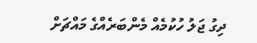ދިގު ޖަލު ހުކުމެއް މެންބަރެއްގެ މައްޗަށް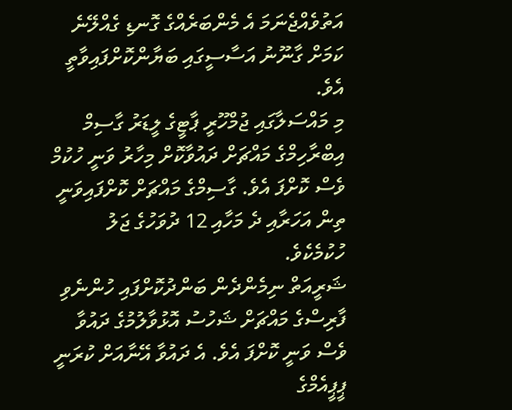އަތުވެއްޖެނަމަ އެ މެންބަރެއްގެ ގޮނޑި ގެއްލޭނެ ކަމަށް ގާނޫނު އަސާސީގައި ބަޔާންކޮށްފައިވާތީ އެވެ.
މި މައްސަލާގައި ޖުމްހޫރީ ޕާޓީގެ ލީޑަރު ގާސިމް އިބްރާހިމްގެ މައްޗަށް ދައުވާކޮށް މިހާރު ވަނީ ހުކުމް ވެސް ކޮށްފަ އެވެ. ގާސިމްގެ މައްޗަށް ކޮށްފައިވަނީ ތިން އަހަރާއި ދެ މަހާއި 12 ދުވަހުގެ ޖަލު ހުކުމެކެވެ.
ޝަރީއަތް ނިމެންދެން ބަންދުކޮށްފައި ހުންނެވި ފާރިސްގެ މައްޗަށް ޝަހުސު އޮޅުވާލުމުގެ ދައުވާ ވެސް ވަނީ ކޮށްފަ އެވެ. އެ ދައުވާ އޭނާއަށް ކުރަނީ ޕީޕީއެމްގެ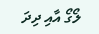ލޯގޯ އާއި ދިދަ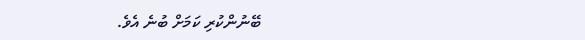ބޭނުންކުރި ކަމަށް ބުނެ އެވެ.